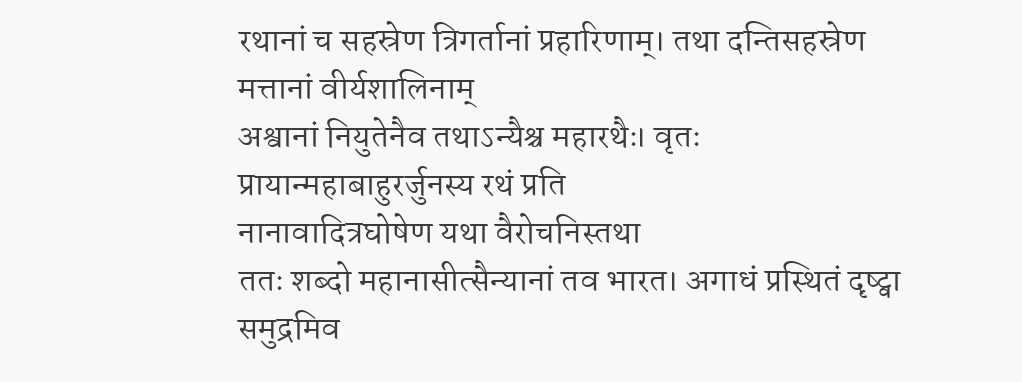रथानां च सहस्रेण त्रिगर्तानां प्रहारिणाम्। तथा दन्तिसहस्रेण मत्तानां वीर्यशालिनाम्
अश्वानां नियुतेनैव तथाऽन्यैश्च महारथैः। वृतः प्रायान्महाबाहुरर्जुनस्य रथं प्रति
नानावादित्रघोषेण यथा वैरोचनिस्तथा
ततः शब्दो महानासीत्सैन्यानां तव भारत। अगाधं प्रस्थितं दृष्ट्वा समुद्रमिव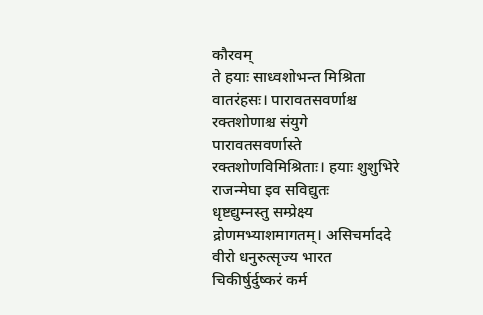कौरवम्
ते हयाः साध्वशोभन्त मिश्रिता वातरंहसः। पारावतसवर्णाश्च रक्तशोणाश्च संयुगे
पारावतसवर्णास्ते रक्तशोणविमिश्रिताः। हयाः शुशुभिरे राजन्मेघा इव सविद्युतः
धृष्टद्युम्नस्तु सम्प्रेक्ष्य द्रोणमभ्याशमागतम्। असिचर्माददे वीरो धनुरुत्सृज्य भारत
चिकीर्षुर्दुष्करं कर्म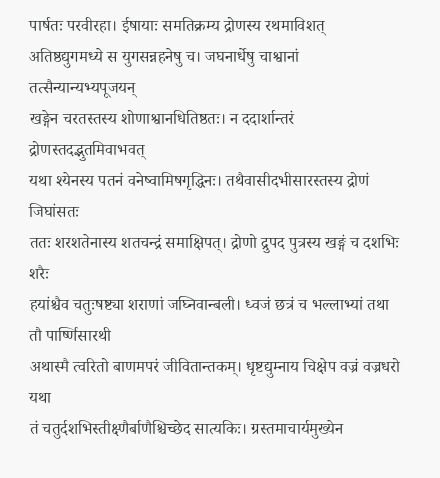पार्षतः परवीरहा। ईषायाः समतिक्रम्य द्रोणस्य रथमाविशत्
अतिष्ठद्युगमध्ये स युगसन्नहनेषु च। जघनार्धेषु चाश्वानां तत्सैन्यान्यभ्यपूजयन्
खङ्गेन चरतस्तस्य शोणाश्वानधितिष्ठतः। न ददार्शान्तरं द्रोणस्तदद्भुतमिवाभवत्
यथा श्येनस्य पतनं वनेष्वामिषगृद्धिनः। तथैवासीदभीसारस्तस्य द्रोणं जिघांसतः
ततः शरशतेनास्य शतचन्द्रं समाक्षिपत्। द्रोणो द्रुपद पुत्रस्य खङ्गं च दशभिः शरैः
हयांश्चैव चतुःषष्ट्या शराणां जघ्निवान्बली। ध्वजं छत्रं च भल्लाभ्यां तथा तौ पार्ष्णिसारथी
अथास्मै त्वरितो बाणमपरं जीवितान्तकम्। धृष्टद्युम्नाय चिक्षेप वज्रं वज्रधरो यथा
तं चतुर्दशभिस्तीक्ष्णैर्बाणैश्चिच्छेद सात्यकिः। ग्रस्तमाचार्यमुख्येन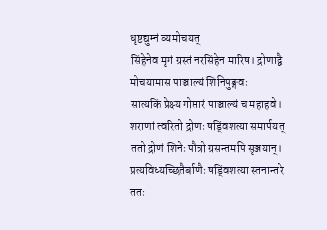धृष्टद्युम्नं व्यमोचयत्
सिंहेनेव मृगं ग्रस्तं नरसिंहेन मारिष। द्रोणाद्वै मोचयामास पाञ्चाल्यं शिनिपुङ्गवः
सात्यकिं प्रेक्ष्य गोप्तारं पाञ्चाल्यं च महाहवे। शराणां त्वरितो द्रोणः षड्विंशत्या समार्पयत्
ततो द्रोणं शिनेः पौत्रो ग्रसन्तमपि सृञ्जयान्। प्रत्यविध्यच्छितैर्बाणैः षड्विंशत्या स्तनान्तरे
ततः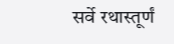सर्वे रथास्तूर्णं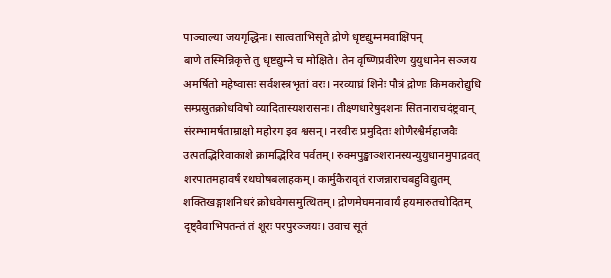पाञ्चाल्या जयगृद्धिनः। सात्वताभिसृते द्रोणे धृष्टद्युम्नमवाक्षिपन्
बाणे तस्मिन्निकृत्ते तु धृष्टद्युम्ने च मोक्षिते। तेन वृष्णिप्रवीरेण युयुधानेन सञ्जय
अमर्षितो महेष्वासः सर्वशस्त्रभृतां वरः। नरव्याघ्रं शिनेः पौत्रं द्रोणः किमकरोद्युधि
सम्प्रस्रुतक्रोधविषो व्यादितास्यशरासनः। तीक्ष्णधारेषुदशनः सितनाराचदंष्ट्रवान्
संरम्भामर्षताम्राक्षो महोरग इव श्वसन्। नरवीरः प्रमुदितः शोणैरश्वैर्महाजवैः
उत्पतद्भिरिवाकाशे क्रामद्भिरिव पर्वतम्। रुक्मपुङ्खाञ्शरानस्यन्युयुधानमुपाद्रवत्
शरपातमहावर्षं रथघोषबलाहकम्। कार्मुकैरावृतं राजन्नाराचबहुविद्युतम्
शक्तिखङ्गाशनिधरं क्रोधवेगसमुत्थितम्। द्रोणमेघमनावार्यं हयमारुतचोदितम्
दृष्ट्वैवाभिपतन्तं तं शूरः परपुरञ्जयः। उवाच सूतं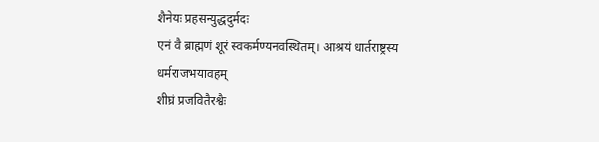शैनेयः प्रहसन्युद्धदुर्मदः
एनं वै ब्राह्मणं शूरं स्वकर्मण्यनवस्थितम्। आश्रयं धार्तराष्ट्रस्य धर्मराजभयावहम्
शीघ्रं प्रजवितैरश्वैः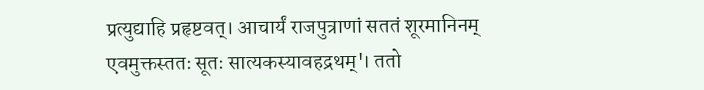प्रत्युद्याहि प्रहृष्टवत्। आचार्यं राजपुत्राणां सततं शूरमानिनम्
एवमुक्तस्ततः सूतः सात्यकस्यावहद्रथम्'। ततो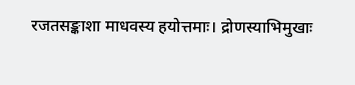रजतसङ्काशा माधवस्य हयोत्तमाः। द्रोणस्याभिमुखाः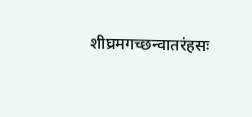शीघ्रमगच्छन्वातरंहसः